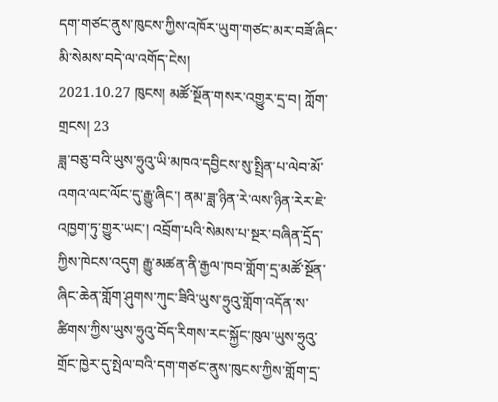དག་གཙང་ནུས་ཁུངས་ཀྱིས་འཁོར་ཡུག་གཙང་མར་བཟོ་ཞིང་མི་སེམས་བདེ་ལ་འགོད་ངེས།
2021.10.27 ཁུངས། མཚོ་སྔོན་གསར་འགྱུར་དྲ་བ། ཀློག་གྲངས། 23
ཟླ་བཅུ་བའི་ཡུས་ཧྲུའུ་ཡི་མཁའ་དབྱིངས་སུ་སྤྲིན་པ་ལེབ་མོ་འགའ་ལང་ལོང་དུ་རྒྱུ་ཞིང་། ནམ་ཟླ་ཉིན་རེ་ལས་ཉིན་རེར་ཇེ་འཁྱག་ཏུ་གྱུར་ཡང་། འབྲོག་པའི་སེམས་པ་སྔར་བཞིན་དྲོད་ཀྱིས་ཁེངས་འདུག རྒྱུ་མཚན་ནི་རྒྱལ་ཁབ་གློག་དྲ་མཚོ་སྔོན་ཞིང་ཆེན་གློག་ཤུགས་ཀུང་ཟིའི་ཡུས་ཧྲུའུ་གློག་འདོན་ས་ཚིགས་ཀྱིས་ཡུས་ཧྲུའུ་བོད་རིགས་རང་སྐྱོང་ཁུལ་ཡུས་ཧྲུའུ་གྲོང་ཁྱེར་དུ་སྤེལ་བའི་དག་གཙང་ནུས་ཁུངས་ཀྱིས་གློག་དྲ་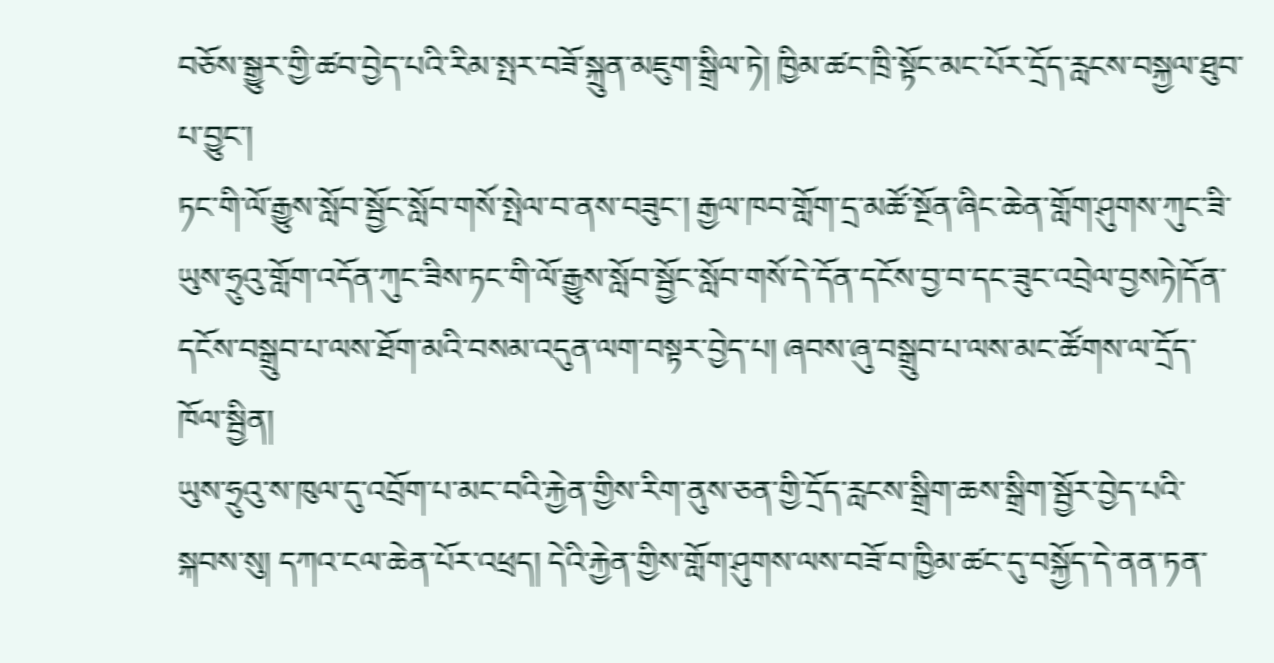བཅོས་སྒྱུར་གྱི་ཚབ་བྱེད་པའི་རིམ་སྤར་བཟོ་སྐྲུན་མཇུག་སྒྲིལ་ཏེ། ཁྱིམ་ཚང་ཁྲི་སྟོང་མང་པོར་དྲོད་རླངས་བསྐྱལ་ཐུབ་པ་བྱུང་།
ཏང་གི་ལོ་རྒྱུས་སློབ་སྦྱོང་སློབ་གསོ་སྤེལ་བ་ནས་བཟུང་། རྒྱལ་ཁབ་གློག་དྲ་མཚོ་སྔོན་ཞིང་ཆེན་གློག་ཤུགས་ཀུང་ཟི་ཡུས་ཧྲུའུ་གློག་འདོན་ཀུང་ཟིས་ཏང་གི་ལོ་རྒྱུས་སློབ་སྦྱོང་སློབ་གསོ་དེ་དོན་དངོས་བྱ་བ་དང་ཟུང་འབྲེལ་བྱསཏེ།དོན་དངོས་བསྒྲུབ་པ་ལས་ཐོག་མའི་བསམ་འདུན་ལག་བསྟར་བྱེད་པ། ཞབས་ཞུ་བསྒྲུབ་པ་ལས་མང་ཚོགས་ལ་དྲོད་ཁོལ་སྦྱིན།
ཡུས་ཧྲུའུ་ས་ཁུལ་དུ་འབྲོག་པ་མང་བའི་རྐྱེན་གྱིས་རིག་ནུས་ཅན་གྱི་དྲོད་རླངས་སྒྲིག་ཆས་སྒྲིག་སྦྱོར་བྱེད་པའི་སྐབས་སུ། དཀའ་ངལ་ཆེན་པོར་འཕྲད། དེའི་རྐྱེན་གྱིས་གློག་ཤུགས་ལས་བཟོ་བ་ཁྱིམ་ཚང་དུ་བསྐྱོད་དེ་ནན་ཏན་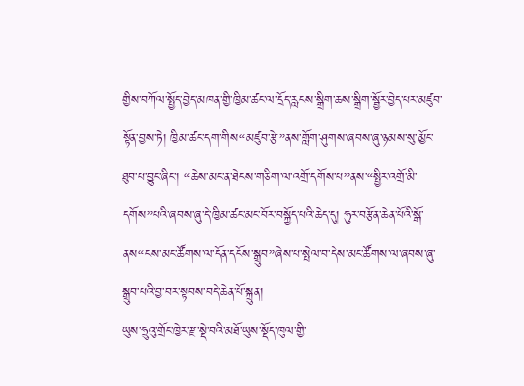གྱིས་བཀོལ་སྤྱོད་བྱེད་མཁན་གྱི་ཁྱིམ་ཚང་ལ་དྲོད་རླངས་སྒྲིག་ཆས་སྒྲིག་སྦྱོར་བྱེད་པར་མཛུབ་སྟོན་བྱས་ཏེ། ཁྱིམ་ཚང་དག་གིས“མཛུབ་རྩེ”ནས་གློག་ཤུགས་ཞབས་ཞུ་ཉམས་སུ་མྱོང་ཐུབ་པ་བྱུང་ཞིང་། “ཆེས་མང་ན་ཐེངས་གཅིག་ལ་འགྲོ་དགོས་པ”ནས་“སྤྱིར་འགྲོ་མི་དགོས”པའི་ཞབས་ཞུ་དེ་ཁྱིམ་ཚང་མང་བོར་བསྐྱོད་པའི་ཆེད་དུ། ཧུར་བརྩོན་ཆེན་པོའི་སྒོ་ནས“ངས་མང་ཚོགས་ལ་དོན་དངོས་སྒྲུབ”ཞེས་པ་སྤེལ་བ་དེས་མང་ཚོགས་ལ་ཞབས་ཞུ་སྒྲུབ་པའི་བྱ་བར་སྟབས་བདེ་ཆེན་པོ་སྐྲུན།
ཡུས་ཧྲུའུ་གྲོང་ཁྱེར་རྫ་སྡེ་བའི་མཐོ་ཡུས་སྡོད་ཁུལ་གྱི་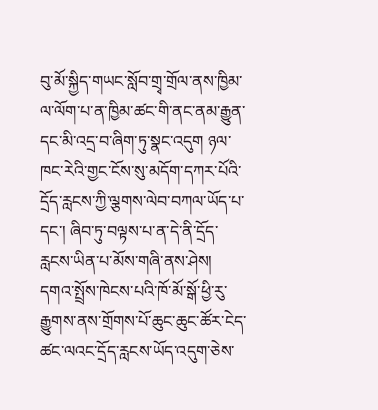བུ་མོ་སྐྱིད་གཡང་སློབ་གྲྭ་གྲོལ་ནས་ཁྱིམ་ལ་ལོག་པ་ན་ཁྱིམ་ཚང་གི་ནང་ནམ་རྒྱུན་དང་མི་འདྲ་བ་ཞིག་ཏུ་སྣང་འདུག ཉལ་ཁང་རེའི་གྱང་ངོས་སུ་མདོག་དཀར་པོའི་དྲོད་རླངས་ཀྱི་ལྕགས་ལེབ་བཀལ་ཡོད་པ་དང་། ཞིབ་ཏུ་བལྟས་པ་ན་དེ་ནི་དྲོད་རླངས་ཡིན་པ་མོས་གཞི་ནས་ཤེས། དགའ་སྤྲོས་ཁེངས་པའི་ཁོ་མོ་སྒོ་ཕྱི་རུ་རྒྱུགས་ནས་གྲོགས་པོ་ཆུང་ཆུང་ཚོར་ངེད་ཚང་ལའང་དྲོད་རླངས་ཡོད་འདུག་ཅེས་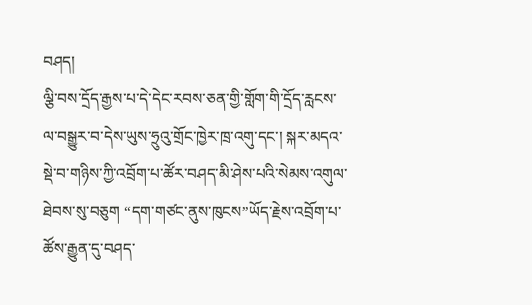བཤད།
ལྕི་བས་དྲོད་རྒྱས་པ་དེ་དེང་རབས་ཅན་གྱི་གློག་གི་དྲོད་རླངས་ལ་བསྒྱུར་བ་དེས་ཡུས་ཧྲུའུ་གྲོང་ཁྱེར་ཁྲ་འགུ་དང་། སྐར་མདའ་སྡེ་བ་གཉིས་ཀྱི་འབྲོག་པ་ཚོར་བཤད་མི་ཤེས་པའི་སེམས་འགུལ་ཐེབས་སུ་བཅུག “དག་གཙང་ནུས་ཁུངས”ཡོད་རྗེས་འབྲོག་པ་ཚོས་རྒྱུན་དུ་བཤད་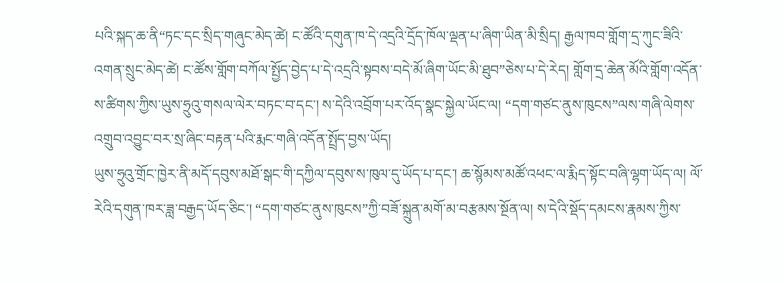པའི་སྐད་ཆ་ནི“ཏང་དང་སྲིད་གཞུང་མེད་ཚེ། ང་ཚོའི་དགུན་ཁ་དེ་འདྲའི་དྲོད་ཁོལ་ལྡན་པ་ཞིག་ཡིན་མི་སྲིད། རྒྱལ་ཁབ་གློག་དྲ་ཀུང་ཟིའི་འགན་སྲུང་མེད་ཚེ། ང་ཚོས་གློག་བཀོལ་སྤྱོད་བྱེད་པ་དེ་འདྲའི་སྟབས་བདེ་མོ་ཞིག་ཡོང་མི་ཐུབ”ཅེས་པ་དེ་རེད། གློག་དྲ་ཆེན་མོའི་གློག་འདོན་ས་ཚིགས་ཀྱིས་ཡུས་ཧྲུའུ་གསལ་ལེར་བཏང་བ་དང་། ས་དེའི་འབྲོག་པར་འོད་སྣང་སྐྱེལ་ཡོང་ལ། “དག་གཙང་ནུས་ཁུངས”ལས་གཞི་ལེགས་འགྲུབ་འབྱུང་བར་སྲ་ཞིང་བརྟན་པའི་རྨང་གཞི་འདོན་སྤྲོད་བྱས་ཡོད།
ཡུས་ཧྲུའུ་གྲོང་ཁྱེར་ནི་མདོ་དབུས་མཐོ་སྒང་གི་དཀྱིལ་དབུས་ས་ཁུལ་དུ་ཡོད་པ་དང་། ཆ་སྙོམས་མཚོ་འཕང་ལ་རྨིད་སྟོང་བཞི་ལྷག་ཡོད་ལ། ལོ་རེའི་དགུན་ཁར་ཟླ་བརྒྱད་ཡོད་ཅིང་། “དག་གཙང་ནུས་ཁུངས”ཀྱི་བཟོ་སྐྲུན་མགོ་མ་བརྩམས་སྔོན་ལ། ས་དེའི་སྡོད་དམངས་རྣམས་ཀྱིས་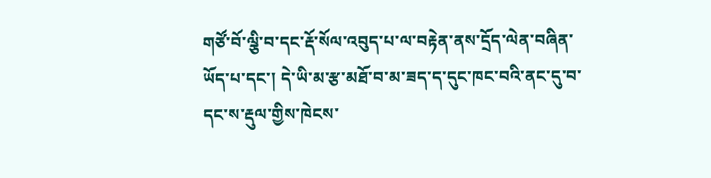གཙོ་བོ་ལྕི་བ་དང་རྡོ་སོལ་འབུད་པ་ལ་བརྟེན་ནས་དྲོད་ལེན་བཞིན་ཡོད་པ་དང་། དེ་ཡི་མ་རྩ་མཐོ་བ་མ་ཟད་ད་དུང་ཁང་བའི་ནང་དུ་བ་དང་ས་རྡུལ་གྱིས་ཁེངས་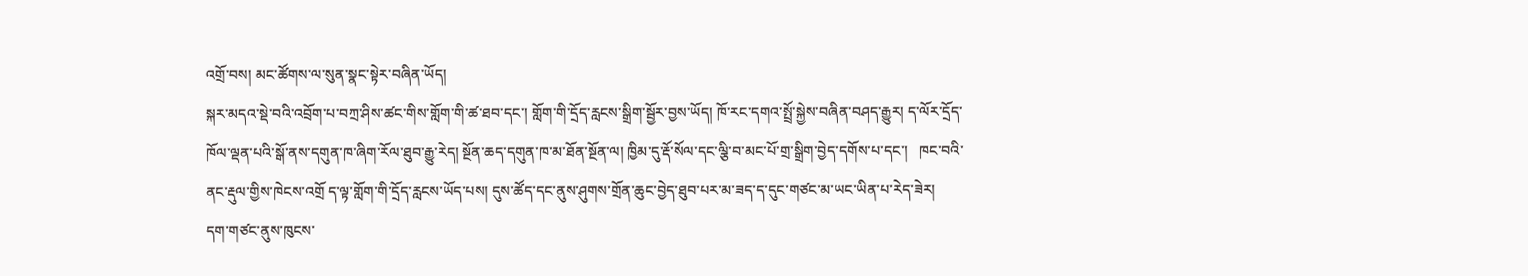འགྲོ་བས། མང་ཚོགས་ལ་སུན་སྣང་སྟེར་བཞིན་ཡོད།
སྐར་མདའ་སྡེ་བའི་འབྲོག་པ་བཀྲ་ཤིས་ཚང་གིས་གློག་གི་ཚ་ཐབ་དང་། གློག་གི་དྲོད་རླངས་སྒྲིག་སྦྱོར་བྱས་ཡོད། ཁོ་རང་དགའ་སྤྲོ་སྐྱེས་བཞིན་བཤད་རྒྱུར། ད་ལོར་དྲོད་ཁོལ་ལྡན་པའི་སྒོ་ནས་དགུན་ཁ་ཞིག་རོལ་ཐུབ་རྒྱུ་རེད། སྔོན་ཆད་དགུན་ཁ་མ་ཐོན་སྔོན་ལ། ཁྱིམ་དུ་རྡོ་སོལ་དང་ལྕི་བ་མང་པོ་གྲ་སྒྲིག་བྱེད་དགོས་པ་དང་།   ཁང་བའི་ནང་རྡུལ་གྱིས་ཁེངས་འགྲོ ད་ལྟ་གློག་གི་དྲོད་རླངས་ཡོད་པས། དུས་ཚོད་དང་ནུས་ཤུགས་གྲོན་ཆུང་བྱེད་ཐུབ་པར་མ་ཟད་ད་དུང་གཙང་མ་ཡང་ཡིན་པ་རེད་ཟེར།
དག་གཙང་ནུས་ཁུངས་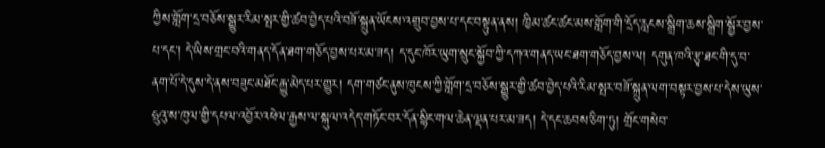ཀྱིས་གློག་དྲ་བཅོས་སྒྱུར་རིམ་སྤར་གྱི་ཚབ་བྱེད་པའི་བཟོ་སྐྲུན་ཡོངས་འགྲུབ་བྱས་པ་དང་བསྟུན་ནས། ཁྱིམ་ཚང་ཚང་མས་གློག་གི་དྲོད་རླངས་སྒྲིག་ཆས་སྒྲིག་སྦྱོར་བྱས་པ་དང་། དེ་ཡིས་གྲང་བའི་གནད་དོན་ཐག་གཅོད་བྱས་པར་མ་ཟད། ད་དུང་ཁོར་ཡུག་སྲུང་སྐྱོབ་ཀྱི་དཀའ་གནད་ཡང་ཐག་གཅོད་བྱས་ལ། དགུན་ཁའི་རྩྭ་ཐང་གི་དུ་བ་ནག་པོ་དེ་དུས་དེ་ནས་བཟུང་མཐོང་རྒྱུ་མེད་པར་གྱུར། དག་གཙང་ནུས་ཁུངས་ཀྱི་གློག་དྲ་བཅོས་སྒྱུར་གྱི་ཚབ་བྱེད་པའི་རིམ་སྤར་བཟོ་སྐྲུན་ལག་བསྟར་བྱས་པ་དེས་ཡུས་ཧྲུའུ་ས་ཁུལ་གྱི་དཔལ་འབྱོར་འཕེལ་རྒྱས་ལ་སྐུལ་འདེད་གཏོང་བར་དོན་སྙིང་གལ་ཆེན་ལྡན་པར་མ་ཟད། དེ་དང་ཆབས་ཅིག་ཏུ། གྲོང་གསེབ་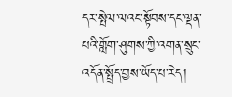དར་སྤེལ་ལའང་སྟོབས་དང་ལྡན་པའི་གློག་ཤུགས་ཀྱི་འགན་སྲུང་འདོན་སྤྲོད་བྱས་ཡོད་པ་རེད།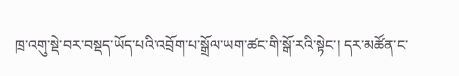ཁྲ་འགུ་སྡེ་བར་བསྡད་ཡོད་པའི་འབྲོག་པ་སྒྲོལ་ཡག་ཚང་གི་སྒོ་རའི་སྟེང་། དར་མཚོན་ང་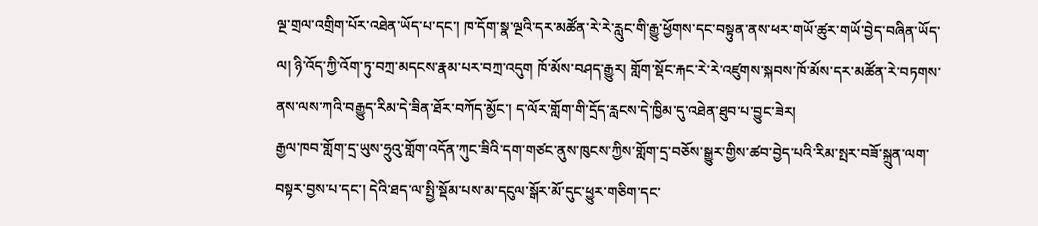ལྔ་གྲལ་འགྲིག་པོར་འཐེན་ཡོད་པ་དང་། ཁ་དོག་སྣ་ལྔའི་དར་མཚོན་རེ་རེ་རླུང་གི་རྒྱུ་ཕྱོགས་དང་བསྟུན་ནས་ཕར་གཡོ་ཚུར་གཡོ་བྱེད་བཞིན་ཡོད་ལ། ཉི་འོད་ཀྱི་འོག་ཏུ་བཀྲ་མདངས་རྣམ་པར་བཀྲ་འདུག ཁོ་མོས་བཤད་རྒྱུར། གློག་སྡོང་རྐང་རེ་རེ་འཛུགས་སྐབས་ཁོ་མོས་དར་མཚོན་རེ་བཏགས་ནས་ལས་ཀའི་བརྒྱུད་རིམ་དེ་ཟིན་ཐོར་བཀོད་མྱོང་། ད་ལོར་གློག་གི་དྲོད་རླངས་དེ་ཁྱིམ་དུ་འཐེན་ཐུབ་པ་བྱུང་ཟེར།
རྒྱལ་ཁབ་གློག་དྲ་ཡུས་ཧྲུའུ་གློག་འདོན་ཀུང་ཟིའི་དག་གཙང་ནུས་ཁུངས་ཀྱིས་གློག་དྲ་བཅོས་སྒྱུར་གྱིས་ཚབ་བྱེད་པའི་རིམ་སྤར་བཟོ་སྐྲུན་ལག་བསྟར་བྱས་པ་དང་། དེའི་ཐད་ལ་སྤྱི་སྡོམ་པས་མ་དངུལ་སྒོར་མོ་དུང་ཕྱུར་གཅིག་དང་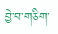བྱེ་བ་གཅིག་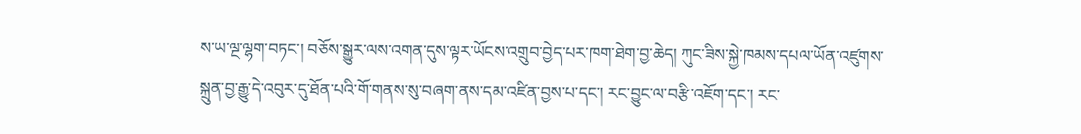ས་ཡ་ལྔ་ལྷག་བཏང་། བཅོས་སྒྱུར་ལས་འགན་དུས་ལྟར་ཡོངས་འགྲུབ་བྱེད་པར་ཁག་ཐེག་བྱ་ཆེད། ཀུང་ཟིས་སྐྱེ་ཁམས་དཔལ་ཡོན་འཛུགས་སྐྲུན་བྱ་རྒྱུ་དེ་འབུར་དུ་ཐོན་པའི་གོ་གནས་སུ་བཞག་ནས་དམ་འཛིན་བྱས་པ་དང་། རང་བྱུང་ལ་བརྩི་འཇོག་དང་། རང་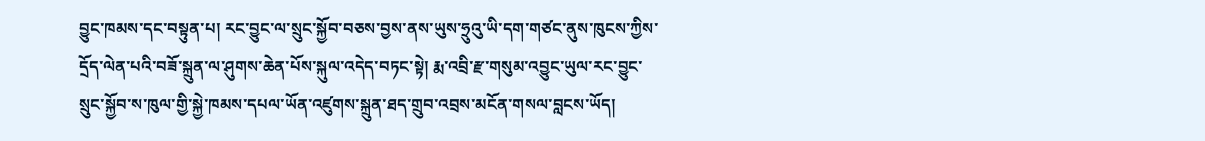བྱུང་ཁམས་དང་བསྟུན་པ། རང་བྱུང་ལ་སྲུང་སྐྱོབ་བཅས་བྱས་ནས་ཡུས་ཧྲུའུ་ཡི་དག་གཙང་ནུས་ཁུངས་ཀྱིས་དྲོད་ལེན་པའི་བཟོ་སྐྲུན་ལ་ཤུགས་ཆེན་པོས་སྐུལ་འདེད་བཏང་སྟེ། རྨ་འབྲི་རྫ་གསུམ་འབྱུང་ཡུལ་རང་བྱུང་སྲུང་སྐྱོབ་ས་ཁུལ་གྱི་སྐྱེ་ཁམས་དཔལ་ཡོན་འཛུགས་སྐྲུན་ཐད་གྲུབ་འབྲས་མངོན་གསལ་བླངས་ཡོད།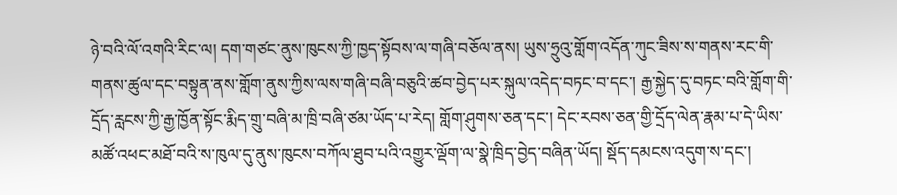ཉེ་བའི་ལོ་འགའི་རིང་ལ། དག་གཙང་ནུས་ཁུངས་ཀྱི་ཁྱད་སྟོབས་ལ་གཞི་བཅོལ་ནས། ཡུས་ཧྲུའུ་གློག་འདོན་ཀུང་ཟིས་ས་གནས་རང་གི་གནས་ཚུལ་དང་བསྟུན་ནས་གློག་ནུས་ཀྱིས་ལས་གཞི་བཞི་བཅུའི་ཚབ་བྱེད་པར་སྐུལ་འདེད་བཏང་བ་དང་། རྒྱ་སྐྱེད་དུ་བཏང་བའི་གློག་གི་དྲོད་རླངས་ཀྱི་རྒྱ་ཁྱོན་སྟོང་རྨིད་གྲུ་བཞི་མ་ཁྲི་བཞི་ཙམ་ཡོད་པ་རེད། གློག་ཤུགས་ཅན་དང་། དེང་རབས་ཅན་གྱི་དྲོད་ལེན་རྣམ་པ་དེ་ཡིས་མཚོ་འཕང་མཐོ་བའི་ས་ཁུལ་དུ་ནུས་ཁུངས་བཀོལ་ཐུབ་པའི་འགྱུར་ལྡོག་ལ་སྣེ་ཁྲིད་བྱེད་བཞིན་ཡོད། སྡོད་དམངས་འདུག་ས་དང་།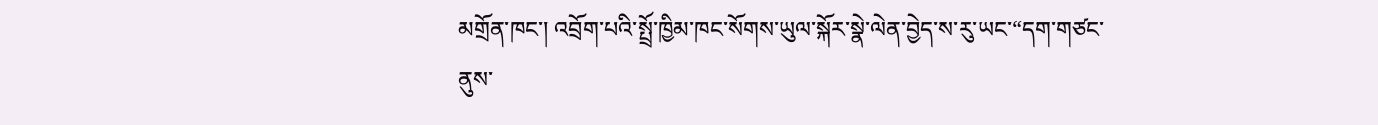མགྲོན་ཁང་། འབྲོག་པའི་སྤྲོ་ཁྱིམ་ཁང་སོགས་ཡུལ་སྐོར་སྣེ་ལེན་བྱེད་ས་རུ་ཡང་“དག་གཙང་ནུས་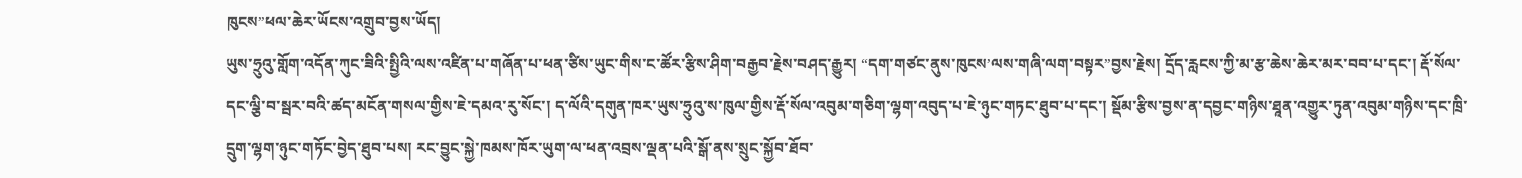ཁུངས”ཕལ་ཆེར་ཡོངས་འགྲུབ་བྱས་ཡོད།
ཡུས་ཧྲུའུ་གློག་འདོན་ཀུང་ཟིའི་སྤྱིའི་ལས་འཛིན་པ་གཞོན་པ་ཕན་ཙིས་ཡུང་གིས་ང་ཚོར་རྩིས་ཤིག་བརྒྱབ་རྗེས་བཤད་རྒྱུར། “དག་གཙང་ནུས་ཁུངས’ལས་གཞི་ལག་བསྟར”བྱས་རྗེས། དྲོད་རླངས་ཀྱི་མ་རྩ་ཆེས་ཆེར་མར་བབ་པ་དང་། རྡོ་སོལ་དང་ལྕི་བ་སྦར་བའི་ཚད་མངོན་གསལ་གྱིས་ཇེ་དམའ་རུ་སོང་། ད་ལོའི་དགུན་ཁར་ཡུས་ཧྲུའུ་ས་ཁུལ་གྱིས་རྡོ་སོལ་འབུམ་གཅིག་ལྷག་འབུད་པ་ཇེ་ཉུང་གཏང་ཐུབ་པ་དང་། སྡོམ་རྩིས་བྱས་ན་དབྱང་གཉིས་ཐཱན་འགྱུར་ཏུན་འབུམ་གཉིས་དང་ཁྲི་དྲུག་ལྷག་ཉུང་གཏོང་བྱེད་ཐུབ་པས། རང་བྱུང་སྐྱེ་ཁམས་ཁོར་ཡུག་ལ་ཕན་འབྲས་ལྡན་པའི་སྒོ་ནས་སྲུང་སྐྱོབ་ཐོབ་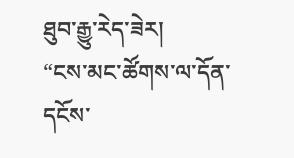ཐུབ་རྒྱུ་རེད་ཟེར།
“ངས་མང་ཚོགས་ལ་དོན་དངོས་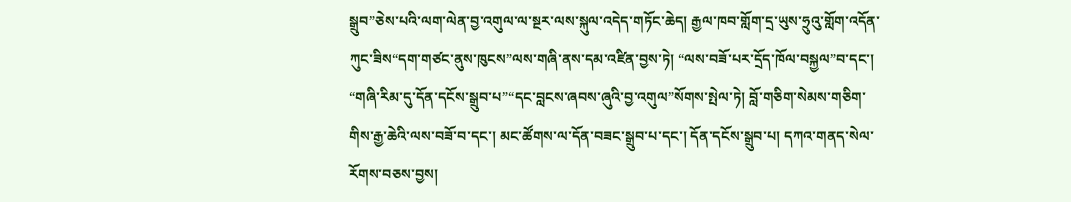སྒྲུབ”ཅེས་པའི་ལག་ལེན་བྱ་འགུལ་ལ་སྔར་ལས་སྐུལ་འདེད་གཏོང་ཆེད། རྒྱལ་ཁབ་གློག་དྲ་ཡུས་ཧྲུའུ་གློག་འདོན་ཀུང་ཟིས“དག་གཙང་ནུས་ཁུངས”ལས་གཞི་ནས་དམ་འཛིན་བྱས་ཏེ། “ལས་བཟོ་པར་དྲོད་ཁོལ་བསྐྱལ”བ་དང་། “གཞི་རིམ་དུ་དོན་དངོས་སྒྲུབ་པ”“དང་བླངས་ཞབས་ཞུའི་བྱ་འགུལ”སོགས་སྤེལ་ཏེ། བློ་གཅིག་སེམས་གཅིག་གིས་རྒྱ་ཆེའི་ལས་བཟོ་བ་དང་། མང་ཚོགས་ལ་དོན་བཟང་སྒྲུབ་པ་དང་། དོན་དངོས་སྒྲུབ་པ། དཀའ་གནད་སེལ་རོགས་བཅས་བྱས།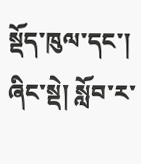སྡོད་ཁུལ་དང་། ཞིང་སྡེ། སློབ་ར་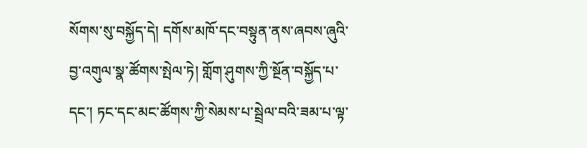སོགས་སུ་བསྐྱོད་དེ། དགོས་མཁོ་དང་བསྟུན་ནས་ཞབས་ཞུའི་བྱ་འགུལ་སྣ་ཚོགས་སྤེལ་ཏེ། གློག་ཤུགས་ཀྱི་སྔོན་བསྐྱོད་པ་དང་། ཏང་དང་མང་ཚོགས་ཀྱི་སེམས་པ་སྦྲེལ་བའི་ཟམ་པ་ལྟ་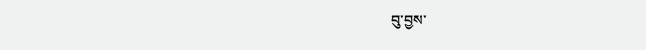བུ་བྱས་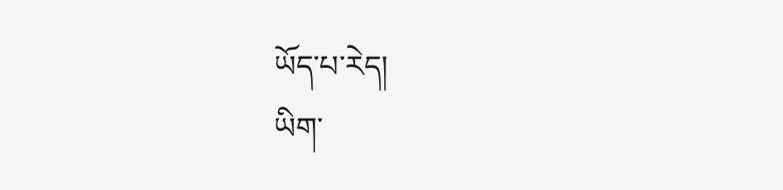ཡོད་པ་རེད།
ཡིག་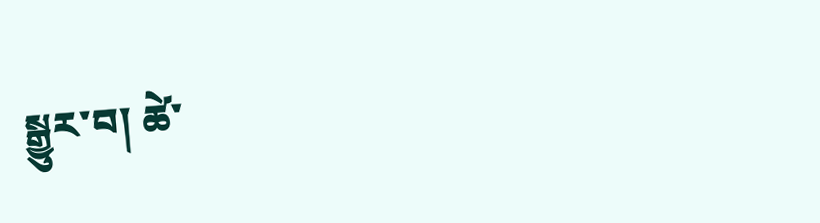སྒྱུར་བ། ཚེ་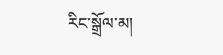རིང་སྒྲོལ་མ།